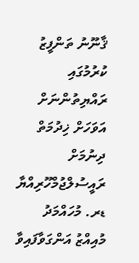ޤާނޫނު ތަންފީޒު ކުރުމުގައި ރައްޔިތުންނަށް އަވަހަށް ޚިދުމަތް ދިނުމަށް ރައީސުލްޖުމްހޫރިއްޔާ ޑރ. މުހައްމަދު މުއިއްޒު އަންގަވާފައިވާ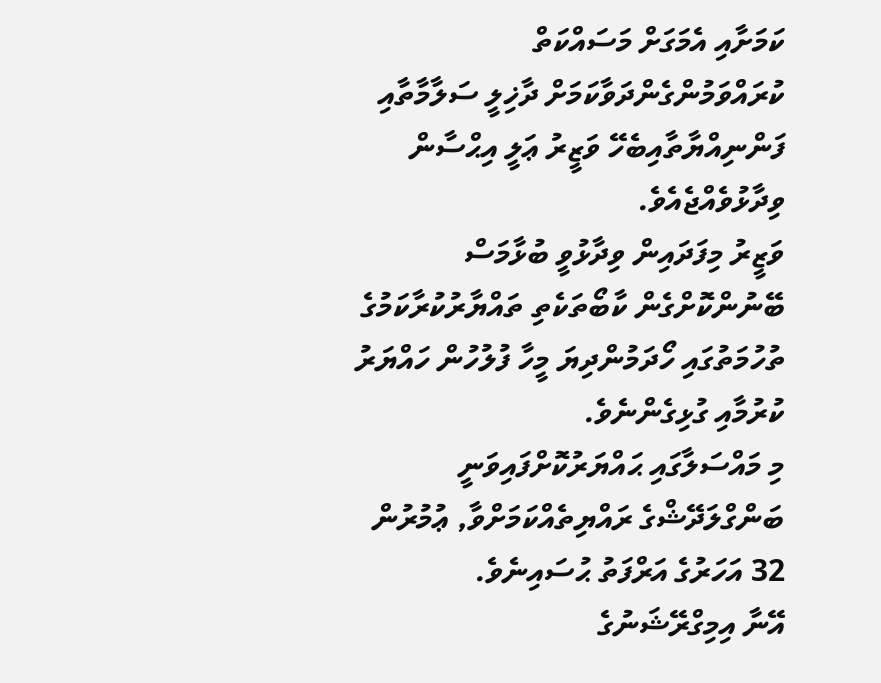ކަމަށާއި އެމަގަށް މަސައްކަތް ކުރައްވަމުންގެންދަވާކަމަށް ދާޚިލީ ސަލާމާތާއި ފަންނިއްޔާތާއިބެހޭ ވަޒީރު ޢަލީ އިޙްސާން ވިދާޅުވެއްޖެއެވެ.
ވަޒީރު މިފަދައިން ވިދާޅުވީ ބުޅާމަސް ބޭނުންކޮށްގެން ކާބޯތަކެތި ތައްޔާރުކުރާކަމުގެ ތުހުމަތުގައި ހޯދަމުންދިޔަ މީހާ ފުލުހުން ހައްޔަރު ކުރުމާއި ގުޅިގެންނެވެ.
މި މައްސަލާގައި ޙައްޔަރުކޮށްފައިވަނީ ބަންގްލަދޭޝްގެ ރައްޔިތެއްކަމަށްވާ, ޢުމުރުން 32 އަހަރުގެ އަރްފަތު ޙުސައިނެވެ.
އޭނާ އިމިގްރޭޝަނުގެ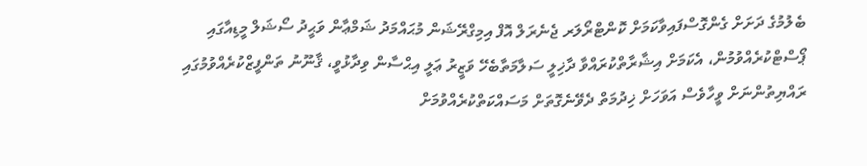ބެލުމުގެ ދަށަށް ގެންގޮސްފައިވާކަމަށް ކޮންޓްރޯލަރ ޖެނެރަލް އޮފް އިމިގްރޭޝަން މުޙައްމަދު ޝަމްޢާން ވަޙީދު ސޯޝަލް މީޑިއާގައި ޕޯސްޓްކުރެއްވުމުން، އެކަމަށް އިޝާރާތްކުރައްވާ ދާޚިލީ ސަލާމަތާބެހޭ ވަޒީރު ޢަލީ އިޙްސާން ވިދާޅުވީ، ޤާނޫނު ތަންފީޒްކުރެއްވުމުގައި ރައްޔިތުންނަށް ވީހާވެސް އަވަހަށް ޚިދުމަތް ދެވޭނެގޮތަށް މަސައްކަތްކުރެއްވުމަށް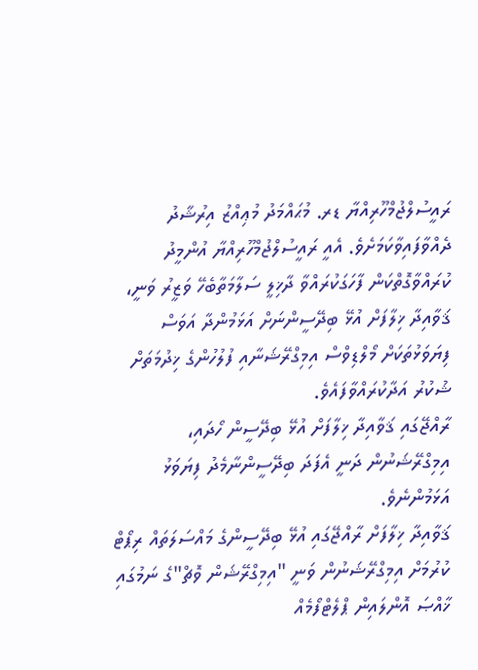ރައީސުލްޖުމްހޫރިއްޔާ ޑރ. މުޙައްމަދު މުޢިއްޒު އިރުޝާދު ދެއްވާފައިވާކަމަށެވެ. އެއީ ރައީސުލްޖުމްހޫރިއްޔާ އުންމީދު ކުރައްވާގޮތްކަން ފާހަގަކުރައްވާ ދާޚިލީ ސަލާމަތާބެހޭ ވަޒީރު ވަނީ، ޤަވާއިދާ ޚިލާފަށް އުޅޭ ބިދޭސީންނަށް އަޅަމުންދާ އަވަސް ފިޔަވަޅުތަކަށް މޯލްޑިވްސް އިމިގްރޭޝަނާއި ފުލުހުންގެ ޚިދުމަތަށް ޝުކުރު އަދާކުރައްވާފައެވެ.
ރާއްޖޭގައި ޤަވާއިދާ ޚިލާފަށް އުޅޭ ބިދޭސީން ހޯދައި، އިމިގްރޭޝަނުން ދަނީ އެފަދަ ބިދޭސީންނާމެދު ފިޔަވަޅު އަޅަމުންނެވެ.
ޤަވާއިދާ ޚިލާފަށް ރާއްޖޭގައި އުޅޭ ބިދޭސީންގެ މައްސަލަތައް ރިޕޯޓް ކުރުމަށް އިމިގްރޭޝަނުން ވަނީ "އިމިގްރޭޝަން ވޮޗް"ގެ ނަމުގައި ޚާއްޞަ އޮންލައިން ޕްލެޓްފޯމެއް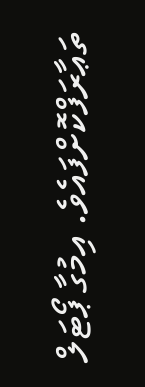ތަޢާރަފްކޮށްފައެވެ. އިމުގާ ޕޯޓަލް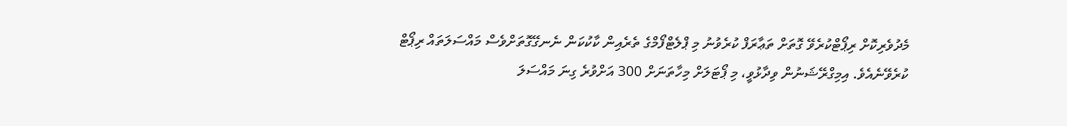މެދުވެރިކޮށް ރިޕޯޓްކުރެވޭ ގޮތަށް ތަޢާރަފް ކުރެވުނު މި ޕްލެޓްފޯމްގެ ތެރެއިން ކާކުކަން ނެނގޭގޮތަށްވެސް މައްސަލަތައް ރިޕޯޓް ކުރެވޭނެއެވެ. އިމިގްރޭޝަނުން ވިދާޅުވީ، މި ޕޯޓަލަށް މިހާތަނަށް 300 އަށްވުރެ ގިނަ މައްސަލަ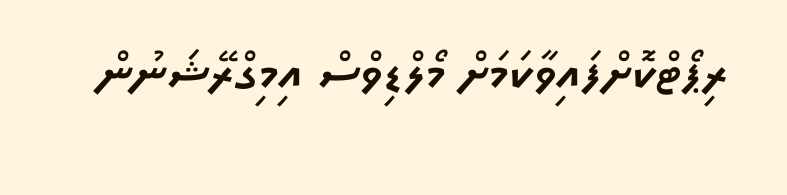ރިޕޯޓްކޮށްފައިވާކަމަށް މޯލްޑިވްސް އިމިގްރޭޝަނުން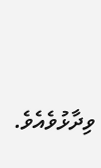ވިދާޅުވެއެވެ.